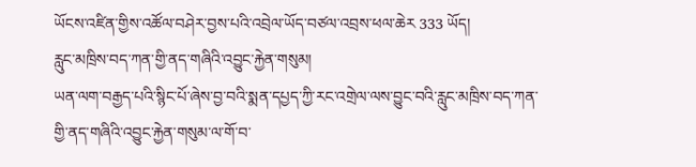ཡོངས་འཛིན་གྱིས་འཚོལ་བཤེར་བྱས་པའི་འབྲེལ་ཡོད་བཙལ་འབྲས་ཕལ་ཆེར 333 ཡོད།
རླུང་མཁྲིས་བད་ཀན་གྱི་ནད་གཞིའི་འབྱུང་རྐྱེན་གསུམ།
ཡན་ལག་བརྒྱད་པའི་སྙིང་པོ་ཞེས་བྱ་བའི་སྨན་དཔྱད་ཀྱི་རང་འགྲེལ་ལས་བྱུང་བའི་རླུང་མཁྲིས་བད་ཀན་གྱི་ནད་གཞིའི་འབྱུང་རྐྱེན་གསུམ་ལ་གོ་བ་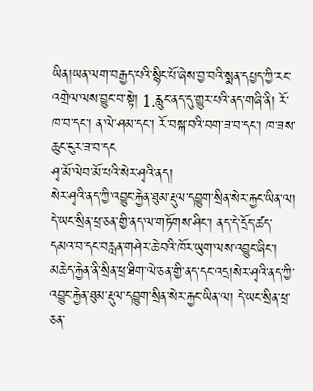ཡིན།ཡན་ལག་བརྒྱད་པའི་སྙིང་པོ་ཞེས་བྱ་བའི་སྨན་དཔྱད་ཀྱི་རང་འགྲེལ་ལས་བྱུང་བ་སྟེ། 1.རླུང་ནད་དུ་གྱུར་པའི་ནད་གཞི་ནི། རོ་ཁ་བ་དང་། ན་ལེ་ཤམ་དང་། རོ་བསྐ་བའི་བག་ཟ་བ་དང་། ཁ་ཟས་ཆུང་ངུར་ཟ་བ་དང
ཤྭ་མོ་ལེབ་མོ་པའི་སེར་ཤྭའི་ནད།
སེར་ཤྭའི་ནད་ཀྱི་འབྱུང་རྐྱེན་ཐུམ་རྡུལ་དབྱུག་སྲིན་སེར་རྐྱང་ཡིན་ལ། དེ་ཡང་སྲིན་ཕྲ་ཅན་གྱི་ནད་ལ་གཏོགས་ཤིང་། ནད་དེ་དྲོད་ཚད་དམའ་བ་དང་བརླན་གཤེར་ཆེ་བའི་ཁོར་ཡུག་ལས་འབྱུང་ཞིང་། མཆེད་རྐྱེན་ནི་སྲིན་ཕྲ་ཐིག་ལེ་ཅན་གྱི་ནད་དང་འདྲ།སེར་ཤྭའི་ནད་ཀྱི་འབྱུང་རྐྱེན་ཐུམ་རྡུལ་དབྱུག་སྲིན་སེར་རྐྱང་ཡིན་ལ། དེ་ཡང་སྲིན་ཕྲ་ཅན་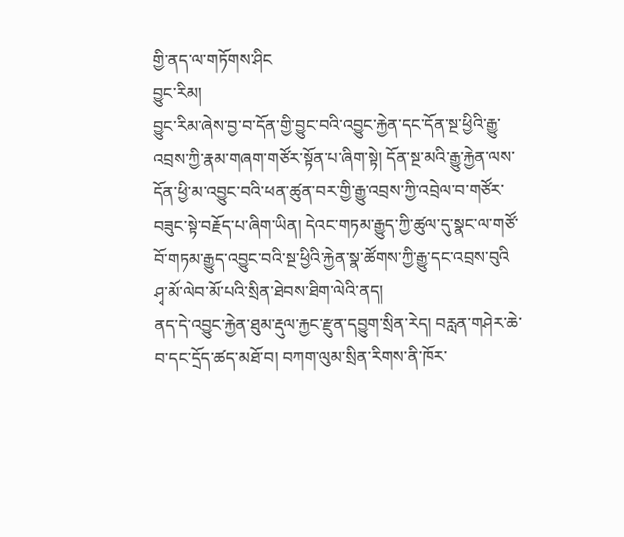གྱི་ནད་ལ་གཏོགས་ཤིང
བྱུང་རིམ།
བྱུང་རིམ་ཞེས་བྱ་བ་དོན་གྱི་བྱུང་བའི་འབྱུང་རྐྱེན་དང་དོན་སྔ་ཕྱིའི་རྒྱུ་འབྲས་ཀྱི་རྣམ་གཞག་གཙོར་སྟོན་པ་ཞིག་སྟེ། དོན་སྔ་མའི་རྒྱུ་རྐྱེན་ལས་དོན་ཕྱི་མ་འབྱུང་བའི་ཕན་ཚུན་བར་གྱི་རྒྱུ་འབྲས་ཀྱི་འབྲེལ་བ་གཙོར་བཟུང་སྟེ་བརྗོད་པ་ཞིག་ཡིན། དེའང་གཏམ་རྒྱུད་ཀྱི་ཚུལ་དུ་སྣང་ལ་གཙོ་བོ་གཏམ་རྒྱུད་འབྱུང་བའི་སྔ་ཕྱིའི་རྐྱེན་སྣ་ཚོགས་ཀྱི་རྒྱུ་དང་འབྲས་བུའི
ཤྭ་མོ་ལེབ་མོ་པའི་སྲིན་ཐེབས་ཐིག་ལེའི་ནད།
ནད་དེ་འབྱུང་རྐྱེན་ཐུམ་རྡུལ་རྐྱང་རྫུན་དབྱུག་སྲིན་རེད། བརླན་གཤེར་ཆེ་བ་དང་དྲོད་ཚད་མཐོ་བ། བཀག་ལུམ་སྲིན་རིགས་ནི་ཁོར་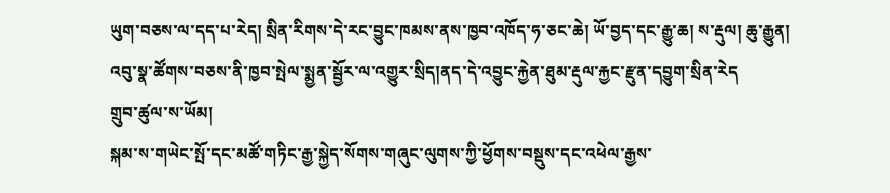ཡུག་བཅས་ལ་དད་པ་རེད། སྲིན་རིགས་དེ་རང་བྱུང་ཁམས་ནས་ཁྱབ་འཁོད་ཧ་ཅང་ཆེ། ཡོ་བྱད་དང་རྒྱུ་ཆ། ས་རྡུལ། ཆུ་རྒྱུན། འབུ་སྣ་ཚོགས་བཅས་ནི་ཁྱབ་སྤེལ་སྨྱན་སྦྱོར་ལ་འགྱུར་སྲིད།ནད་དེ་འབྱུང་རྐྱེན་ཐུམ་རྡུལ་རྐྱང་རྫུན་དབྱུག་སྲིན་རེད
གྲུབ་ཚུལ་ས་ཡོམ།
སྐམ་ས་གཡེང་སྤོ་དང་མཚོ་གཏིང་རྒྱ་སྐྱེད་སོགས་གཞུང་ལུགས་ཀྱི་ཕྱོགས་བསྡུས་དང་འཕེལ་རྒྱས་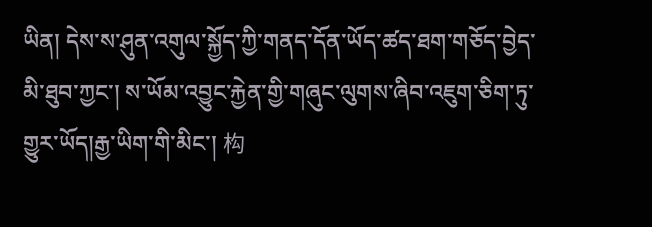ཡིན། དེས་ས་ཤུན་འགུལ་སྐྱོད་ཀྱི་གནད་དོན་ཡོད་ཚད་ཐག་གཅོད་བྱེད་མི་ཐུབ་ཀྱང་། ས་ཡོམ་འབྱུང་རྐྱེན་གྱི་གཞུང་ལུགས་ཞིབ་འཇུག་ཅིག་ཏུ་གྱུར་ཡོད།རྒྱ་ཡིག་གི་མིང་། 构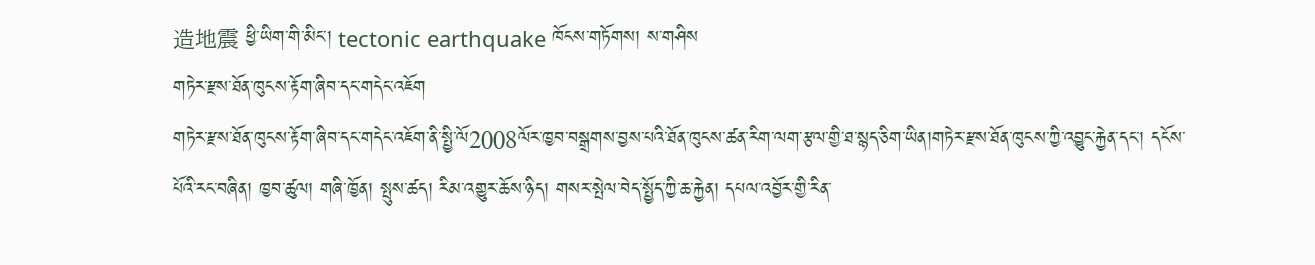造地震 ཕྱི་ཡིག་གི་མིང་། tectonic earthquake ཁོངས་གཏོགས། ས་གཤིས
གཏེར་རྫས་ཐོན་ཁུངས་རྟོག་ཞིབ་དང་གདེང་འཇོག
གཏེར་རྫས་ཐོན་ཁུངས་རྟོག་ཞིབ་དང་གདེང་འཇོག་ནི་སྤྱི་ལོ2008ལོར་ཁྱབ་བསྒྲགས་བྱས་པའི་ཐོན་ཁུངས་ཚན་རིག་ལག་རྩལ་གྱི་ཐ་སྙད་ཅིག་ཡིན།གཏེར་རྫས་ཐོན་ཁུངས་ཀྱི་འབྱུང་རྐྱེན་དང་། དངོས་པོའི་རང་བཞིན། ཁྱབ་ཚུལ། གཞི་ཁྱོན། སྤུས་ཚད། རིམ་འགྱུར་ཆོས་ཉིད། གསར་སྤེལ་བེད་སྤྱོད་ཀྱི་ཆ་རྐྱེན། དཔལ་འབྱོར་གྱི་རིན་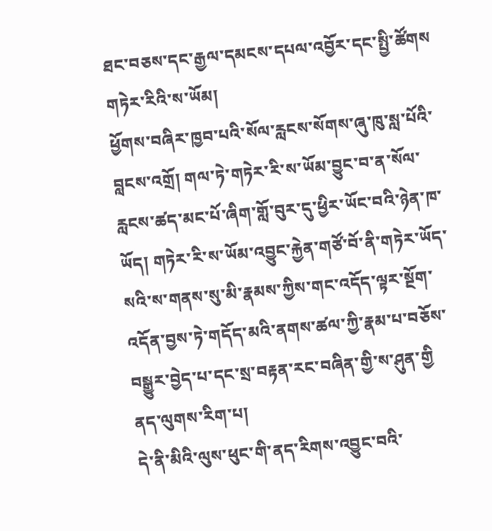ཐང་བཅས་དང་རྒྱལ་དམངས་དཔལ་འབྱོར་དང་སྤྱི་ཚོགས
གཏེར་རིའི་ས་ཡོམ།
ཕྱོགས་བཞིར་ཁྱབ་པའི་སོལ་རླངས་སོགས་ཞུ་ཁུ་སླ་པོའི་བླངས་འགྲོ། གལ་ཏེ་གཏེར་རི་ས་ཡོམ་བྱུང་བ་ན་སོལ་རླངས་ཚད་མང་པོ་ཞིག་གློ་བུར་དུ་ཕྱིར་ཡོང་བའི་ཉེན་ཁ་ཡོད། གཏེར་རི་ས་ཡོམ་འབྱུང་རྐྱེན་གཙོ་བོ་ནི་གཏེར་ཡོད་སའི་ས་གནས་སུ་མི་རྣམས་ཀྱིས་གང་འདོད་ལྟར་སྔོག་འདོན་བྱས་ཏེ་གདོད་མའི་ནགས་ཚལ་ཀྱི་རྣམ་པ་བཅོས་བསྒྱུར་བྱེད་པ་དང་སྲ་བརྟན་རང་བཞིན་གྱི་ས་ཤུན་གྱི
ནད་ལུགས་རིག་པ།
དེ་ནི་མིའི་ལུས་ཕུང་གི་ནད་རིགས་འབྱུང་བའི་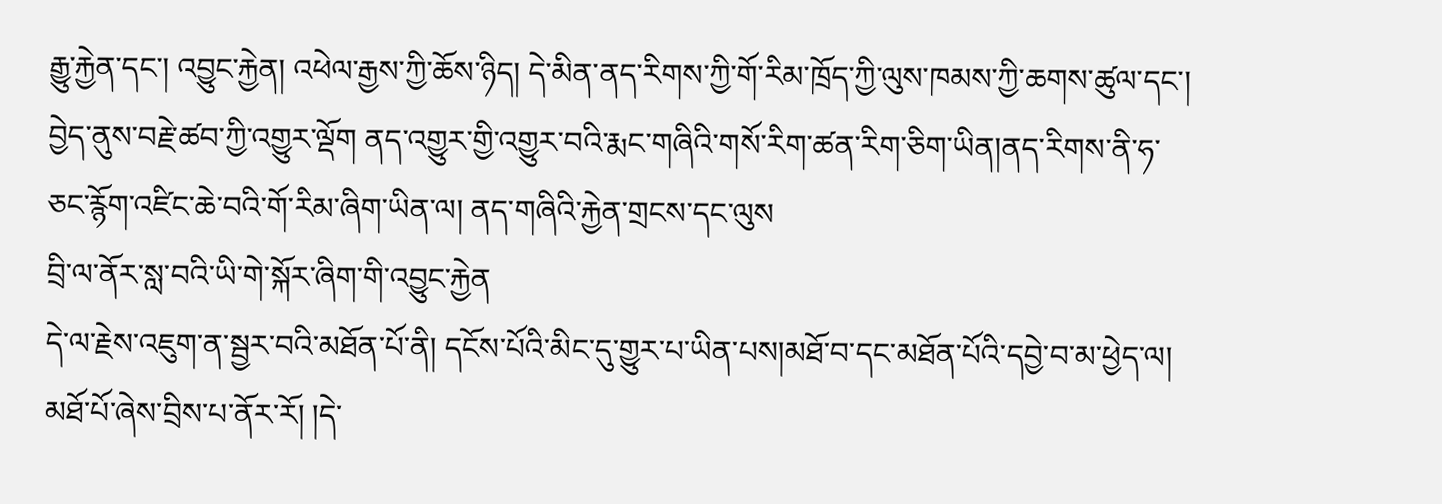རྒྱུ་རྐྱེན་དང་། འབྱུང་རྐྱེན། འཕེལ་རྒྱས་ཀྱི་ཆོས་ཉིད། དེ་མིན་ནད་རིགས་ཀྱི་གོ་རིམ་ཁྲོད་ཀྱི་ལུས་ཁམས་ཀྱི་ཆགས་ཚུལ་དང་། བྱེད་ནུས་བརྗེ་ཚབ་ཀྱི་འགྱུར་ལྡོག ནད་འགྱུར་གྱི་འགྱུར་བའི་རྨང་གཞིའི་གསོ་རིག་ཚན་རིག་ཅིག་ཡིན།ནད་རིགས་ནི་ཧ་ཅང་རྙོག་འཛིང་ཆེ་བའི་གོ་རིམ་ཞིག་ཡིན་ལ། ནད་གཞིའི་རྐྱེན་གྲངས་དང་ལུས
བྲི་ལ་ནོར་སླ་བའི་ཡི་གེ་སྐོར་ཞིག་གི་འབྱུང་རྐྱེན
དེ་ལ་རྗེས་འཇུག་ན་སྦྱར་བའི་མཐོན་པོ་ནི། དངོས་པོའི་མིང་དུ་གྱུར་པ་ཡིན་པས།མཐོ་བ་དང་མཐོན་པོའི་དབྱེ་བ་མ་ཕྱེད་ལ། མཐོ་པོ་ཞེས་བྲིས་པ་ནོར་རོ། །དེ་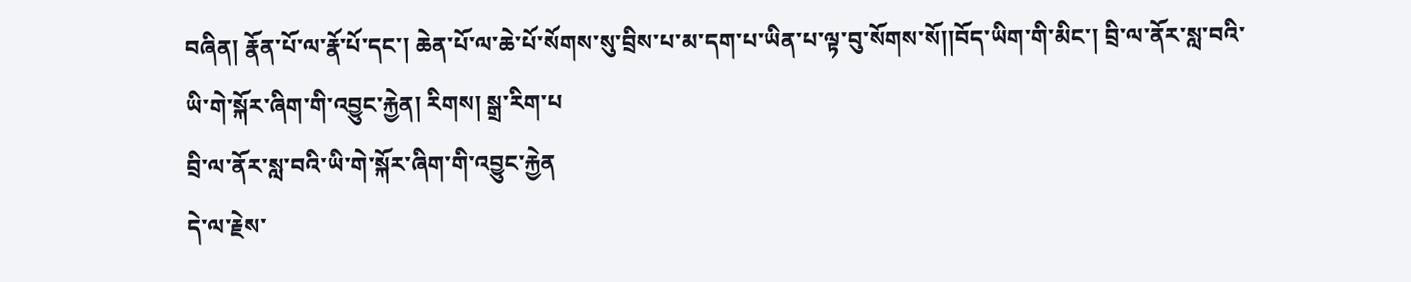བཞིན། རྣོན་པོ་ལ་རྣོ་པོ་དང་། ཆེན་པོ་ལ་ཆེ་པོ་སོགས་སུ་བྲིས་པ་མ་དག་པ་ཡིན་པ་ལྟ་བུ་སོགས་སོ།།བོད་ཡིག་གི་མིང་། བྲི་ལ་ནོར་སླ་བའི་ཡི་གེ་སྐོར་ཞིག་གི་འབྱུང་རྐྱེན། རིགས། སྒྲ་རིག་པ
བྲི་ལ་ནོར་སླ་བའི་ཡི་གེ་སྐོར་ཞིག་གི་འབྱུང་རྐྱེན
དེ་ལ་རྗེས་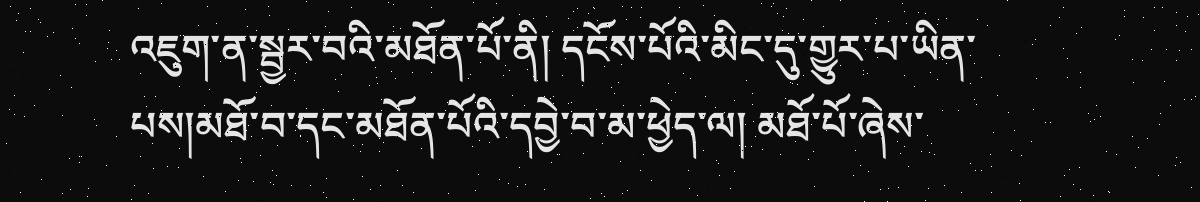འཇུག་ན་སྦྱར་བའི་མཐོན་པོ་ནི། དངོས་པོའི་མིང་དུ་གྱུར་པ་ཡིན་པས།མཐོ་བ་དང་མཐོན་པོའི་དབྱེ་བ་མ་ཕྱེད་ལ། མཐོ་པོ་ཞེས་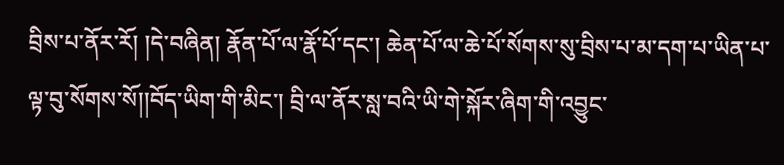བྲིས་པ་ནོར་རོ། །དེ་བཞིན། རྣོན་པོ་ལ་རྣོ་པོ་དང་། ཆེན་པོ་ལ་ཆེ་པོ་སོགས་སུ་བྲིས་པ་མ་དག་པ་ཡིན་པ་ལྟ་བུ་སོགས་སོ།།བོད་ཡིག་གི་མིང་། བྲི་ལ་ནོར་སླ་བའི་ཡི་གེ་སྐོར་ཞིག་གི་འབྱུང་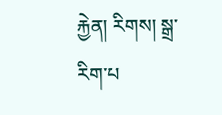རྐྱེན། རིགས། སྒྲ་རིག་པ